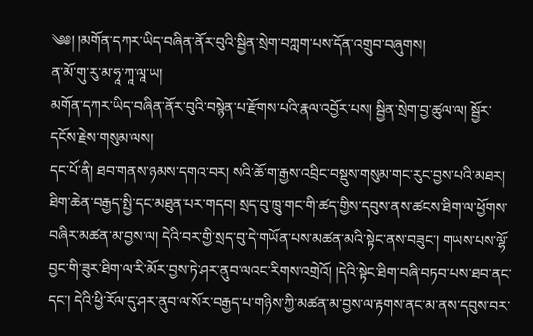༄༅། །མགོན་དཀར་ཡིད་བཞིན་ནོར་བུའི་སྦྱིན་སྲེག་བཀླག་པས་དོན་འགྲུབ་བཞུགས།
ན་མོ་གུ་རུ་མ་ཧཱ་ཀཱ་ལཱ་ཡ།
མགོན་དཀར་ཡིད་བཞིན་ནོར་བུའི་བསྙེན་པ་རྫོགས་པའི་རྣལ་འབྱོར་པས། སྦྱིན་སྲེག་བྱ་ཚུལ་ལ། སྦྱོར་དངོས་རྗེས་གསུམ་ལས།
དང་པོ་ནི། ཐབ་གནས་ཉམས་དགའ་བར། སའི་ཆོ་ག་རྒྱས་འབྲིང་བསྡུས་གསུམ་གང་རུང་བྱས་པའི་མཐར། ཐིག་ཆེན་བརྒྱད་སྤྱི་དང་མཐུན་པར་གདབ། སྲད་བུ་ཁྲུ་གང་གི་ཚད་གྱིས་དབུས་ནས་ཚངས་ཐིག་ལ་ཕྱོགས་བཞིར་མཚན་མ་བྱས་ལ། དེའི་བར་གྱི་སྲད་བུ་དེ་གཡོན་པས་མཚན་མའི་སྟེང་ནས་བཟུང་། གཡས་པས་ལྷོ་བྱང་གི་ཟུར་ཐིག་ལ་རི་མོར་བྱས་ཏེ་ཤར་ནུབ་ལའང་རིགས་འགྲེའོ། །དེའི་སྟེང་ཐིག་བཞི་བཏབ་པས་ཐབ་ནང་དང་། དེའི་ཕྱི་རོལ་དུ་ཤར་ནུབ་ལ་སོར་བརྒྱད་པ་གཉིས་ཀྱི་མཚན་མ་བྱས་ལ་རྟགས་ནང་མ་ནས་དབུས་བར་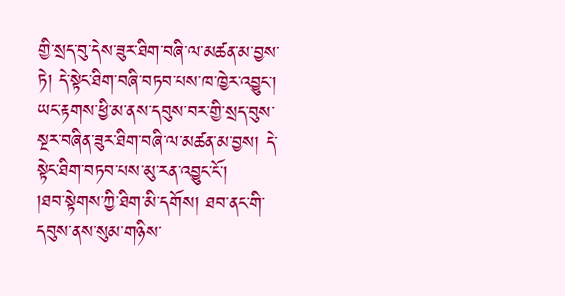གྱི་སྲད་བུ་དེས་ཟུར་ཐིག་བཞི་ལ་མཚན་མ་བྱས་ཏེ། དེ་སྟེང་ཐིག་བཞི་བཏབ་པས་ཁ་ཁྱེར་འབྱུང་། ཡང་རྟགས་ཕྱི་མ་ནས་དབུས་བར་གྱི་སྲད་བུས་སྔར་བཞིན་ཟུར་ཐིག་བཞི་ལ་མཚན་མ་བྱས། དེ་སྟེང་ཐིག་བཏབ་པས་མུ་རན་འབྱུང་ངོ་།
།ཐབ་སྟེགས་ཀྱི་ཐིག་མི་དགོས། ཐབ་ནང་གི་དབུས་ནས་སུམ་གཉིས་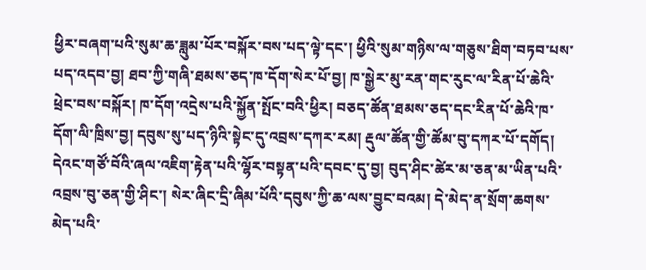ཕྱིར་བཞག་པའི་སུམ་ཆ་ཟླུམ་པོར་བསྐོར་བས་པད་ལྟེ་དང་། ཕྱིའི་སུམ་གཉིས་ལ་གཅུས་ཐིག་བཏབ་པས་པད་འདབ་བྱ། ཐབ་ཀྱི་གཞི་ཐམས་ཅད་ཁ་དོག་སེར་པོ་བྱ། ཁ་སྒྱེར་མུ་རན་གང་རུང་ལ་རིན་པོ་ཆེའི་ཕྲེང་བས་བསྐོར། ཁ་དོག་འདྲེས་པའི་སྐྱོན་སྤོང་བའི་ཕྱིར། བཅད་ཚོན་ཐམས་ཅད་དང་རིན་པོ་ཆེའི་ཁ་དོག་ལི་ཁྲིས་བྱ། དབུས་སུ་པད་ཉིའི་སྟེང་དུ་འབྲས་དཀར་རམ། རྡུལ་ཚོན་གྱི་ཚོམ་བུ་དཀར་པོ་དགོད། དེའང་གཙོ་བོའི་ཞལ་འཇིག་རྟེན་པའི་ལྷོར་བསྟན་པའི་དབང་དུ་བྱ། བུད་ཤིང་ཚེར་མ་ཅན་མ་ཡིན་པའི་འབྲས་བུ་ཅན་གྱི་ཤིང་། སེར་ཞིང་དྲི་ཞིམ་པོའི་དབུས་ཀྱི་ཆ་ལས་བྱུང་བའམ། དེ་མེད་ན་སྲོག་ཆགས་མེད་པའི་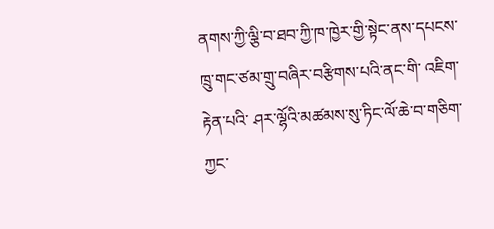ནགས་ཀྱི་ལྕི་བ་ཐབ་ཀྱི་ཁ་ཁྱེར་གྱི་སྟེང་ནས་དཔངས་ཁྲུ་གང་ཙམ་གྲུ་བཞིར་བརྩིགས་པའི་ནང་གི་ འཇིག་རྟེན་པའི་ ཤར་ལྷོའི་མཚམས་སུ་ཏིང་ལོ་ཆེ་བ་གཅིག་ཀྱང་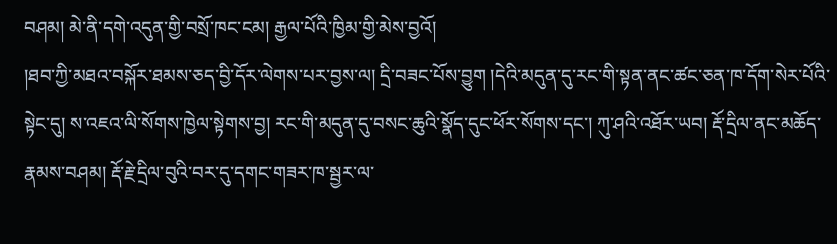བཤམ། མེ་ནི་དགེ་འདུན་གྱི་བསྲོ་ཁང་ངམ། རྒྱལ་པོའི་ཁྱིམ་གྱི་མེས་བྱའོ།
།ཐབ་ཀྱི་མཐའ་བསྐོར་ཐམས་ཅད་བྱི་དོར་ལེགས་པར་བྱས་ལ། དྲི་བཟང་པོས་བྱུག །དེའི་མདུན་དུ་རང་གི་སྟན་ནང་ཚང་ཅན་ཁ་དོག་སེར་པོའི་སྟེང་དུ། ས་འཇའ་ལི་སོགས་ཁྱེལ་སྟེགས་བྱ། རང་གི་མདུན་དུ་བསང་ཆུའི་སྣོད་དུང་ཕོར་སོགས་དང་། ཀུ་ཤའི་འཐོར་ཡབ། རྡོ་དྲིལ་ནང་མཆོད་རྣམས་བཤམ། རྡོ་རྗེ་དྲིལ་བུའི་བར་དུ་དགང་གཟར་ཁ་སྦྱར་ལ་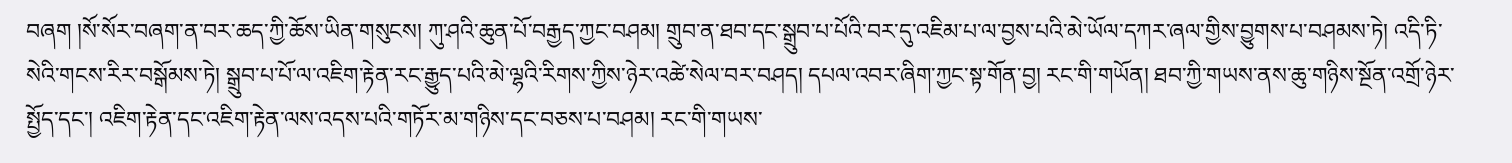བཞག །སོ་སོར་བཞག་ན་བར་ཆད་ཀྱི་ཆོས་ཡིན་གསུངས། ཀུ་ཤའི་ཆུན་པོ་བརྒྱད་ཀྱང་བཤམ། གྲུབ་ན་ཐབ་དང་སྒྲུབ་པ་པོའི་བར་དུ་འཇིམ་པ་ལ་བྱས་པའི་མེ་ཡོལ་དཀར་ཞལ་གྱིས་བྱུགས་པ་བཤམས་ཏེ། འདི་ཏི་སེའི་གངས་རིར་བསྒོམས་ཏེ། སྒྲུབ་པ་པོ་ལ་འཇིག་རྟེན་རང་རྒྱུད་པའི་མེ་ལྷའི་རིགས་ཀྱིས་ཉེར་འཚེ་སེལ་བར་བཤད། དཔལ་འབར་ཞིག་ཀྱང་སྟ་གོན་བྱ། རང་གི་གཡོན། ཐབ་ཀྱི་གཡས་ནས་ཆུ་གཉིས་སྔོན་འགྲོ་ཉེར་སྤྱོད་དང་། འཇིག་རྟེན་དང་འཇིག་རྟེན་ལས་འདས་པའི་གཏོར་མ་གཉིས་དང་བཅས་པ་བཤམ། རང་གི་གཡས་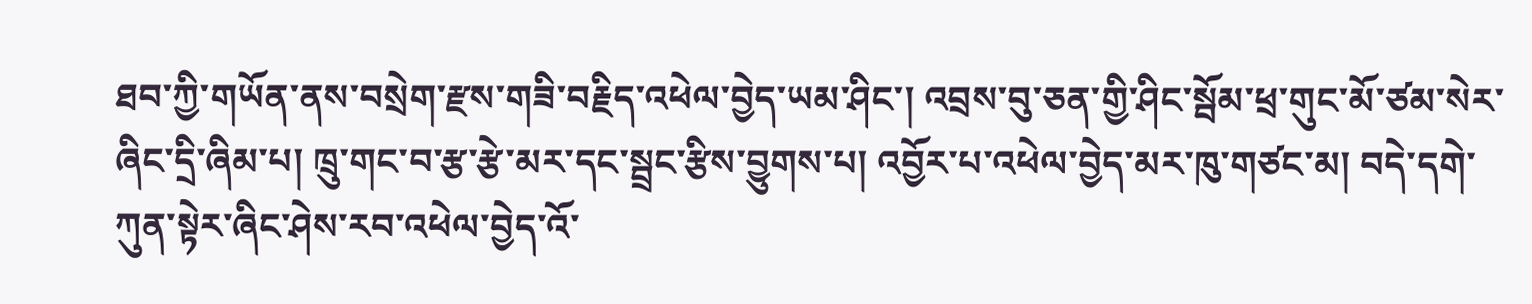ཐབ་ཀྱི་གཡོན་ནས་བསྲེག་རྫས་གཟི་བརྗིད་འཕེལ་བྱེད་ཡམ་ཤིང་། འབྲས་བུ་ཅན་གྱི་ཤིང་སྦོམ་ཕྲ་གུང་མོ་ཙམ་སེར་ཞིང་དྲི་ཞིམ་པ། ཁྲུ་གང་བ་རྩ་རྩེ་མར་དང་སྦྲང་རྩིས་བྱུགས་པ། འབྱོར་པ་འཕེལ་བྱེད་མར་ཁུ་གཙང་མ། བདེ་དགེ་ཀུན་སྟེར་ཞིང་ཤེས་རབ་འཕེལ་བྱེད་འོ་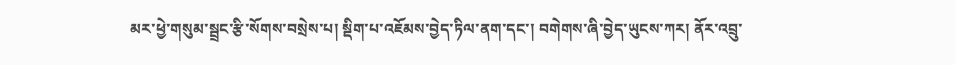མར་ཕྱེ་གསུམ་སྦྲང་རྩི་སོགས་བསྲེས་པ། སྡིག་པ་འཇོམས་བྱེད་ཏིལ་ནག་དང་། བགེགས་ཞི་བྱེད་ཡུངས་ཀར། ནོར་འབྲུ་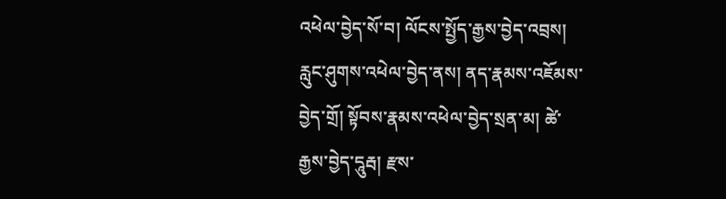འཕེལ་བྱེད་སོ་བ། ལོངས་སྤྱོད་རྒྱས་བྱེད་འབྲས། རླུང་ཤུགས་འཕེལ་བྱེད་ནས། ནད་རྣམས་འཇོམས་བྱེད་གྲོ། སྟོབས་རྣམས་འཕེལ་བྱེད་སྲན་མ། ཚེ་རྒྱས་བྱེད་དཱུརྦ། རྫས་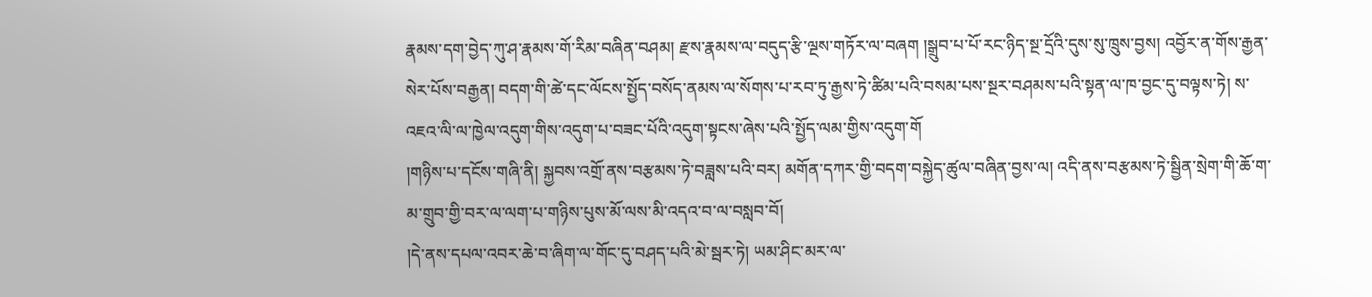རྣམས་དག་བྱེད་ཀུ་ཤ་རྣམས་གོ་རིམ་བཞིན་བཤམ། རྫས་རྣམས་ལ་བདུད་རྩི་ལྔས་གཏོར་ལ་བཞག །སྒྲུབ་པ་པོ་རང་ཉིད་སྔ་དྲོའི་དུས་སུ་ཁྲུས་བྱས། འབྱོར་ན་གོས་རྒྱན་སེར་པོས་བརྒྱན། བདག་གི་ཚེ་དང་ལོངས་སྤྱོད་བསོད་ནམས་ལ་སོགས་པ་རབ་ཏུ་རྒྱས་ཏེ་ཚིམ་པའི་བསམ་པས་སྔར་བཤམས་པའི་སྟན་ལ་ཁ་བྱང་དུ་བལྟས་ཏེ། ས་འཇའ་ལི་ལ་ཁྱེལ་འདུག་གིས་འདུག་པ་བཟང་པོའི་འདུག་སྟངས་ཞེས་པའི་སྤྱོད་ལམ་གྱིས་འདུག་གོ
།གཉིས་པ་དངོས་གཞི་ནི། སྐྱབས་འགྲོ་ནས་བརྩམས་ཏེ་བཟླས་པའི་བར། མགོན་དཀར་གྱི་བདག་བསྐྱེད་ཚུལ་བཞིན་བྱས་ལ། འདི་ནས་བརྩམས་ཏེ་སྦྱིན་སྲེག་གི་ཆོ་ག་མ་གྲུབ་གྱི་བར་ལ་ལག་པ་གཉིས་པུས་མོ་ལས་མི་འདའ་བ་ལ་བསླབ་བོ།
།དེ་ནས་དཔལ་འབར་ཆེ་བ་ཞིག་ལ་གོང་དུ་བཤད་པའི་མེ་སྦར་ཏེ། ཡམ་ཤིང་མར་ལ་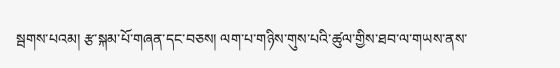སྦགས་པའམ། རྩ་སྐམ་པོ་གཞན་དང་བཅས། ལག་པ་གཉིས་གུས་པའི་ཚུལ་གྱིས་ཐབ་ལ་གཡས་ནས་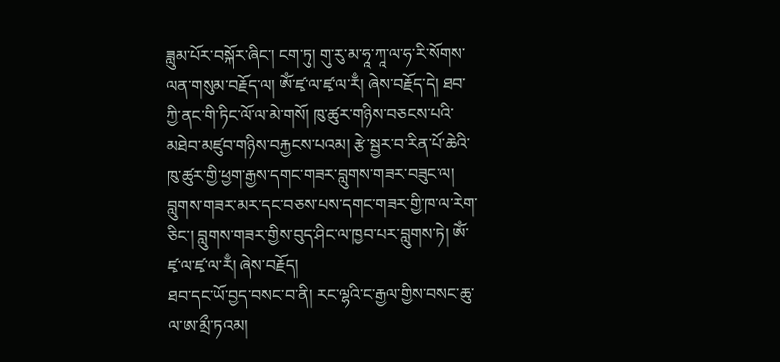ཟླུམ་པོར་བསྐོར་ཞིང་། ངག་ཏུ། གུ་རུ་མ་ཧཱ་ཀཱ་ལ་ཧ་རི་སོགས་ལན་གསུམ་བརྗོད་ལ། ཨོཾ་ཛྭ་ལ་ཛྭ་ལ་རྃ། ཞེས་བརྗོད་དེ། ཐབ་ཀྱི་ནང་གི་ཏིང་ལོ་ལ་མེ་གསོ། ཁུ་ཚུར་གཉིས་བཅངས་པའི་མཐེབ་མཛུབ་གཉིས་བརྐྱངས་པའམ། རྩེ་སྦྱར་བ་རིན་པོ་ཆེའི་ཁུ་ཚུར་གྱི་ཕྱག་རྒྱས་དགང་གཟར་བླུགས་གཟར་བཟུང་ལ། བླུགས་གཟར་མར་དང་བཅས་པས་དགང་གཟར་གྱི་ཁ་ལ་རེག་ཅིང་། བླུགས་གཟར་གྱིས་བུད་ཤིང་ལ་ཁྱབ་པར་བླུགས་ཏེ། ཨོཾ་ཛྭ་ལ་ཛྭ་ལ་རྃ། ཞེས་བརྗོད།
ཐབ་དང་ཡོ་བྱད་བསང་བ་ནི། རང་ལྷའི་ང་རྒྱལ་གྱིས་བསང་ཆུ་ལ་ཨ་མྲྀ་ཏའམ།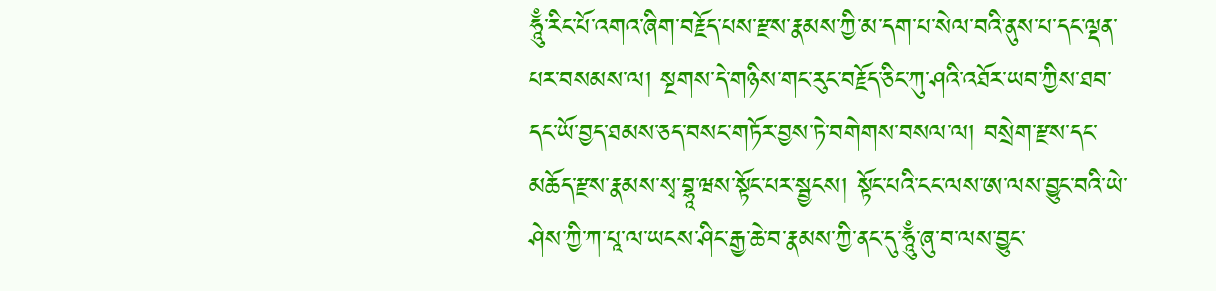ཧཱུྃ་རིང་པོ་འགའ་ཞིག་བརྗོད་པས་རྫས་རྣམས་ཀྱི་མ་དག་པ་སེལ་བའི་ནུས་པ་དང་ལྡན་པར་བསམས་ལ། སྔགས་དེ་གཉིས་གང་རུང་བརྗོད་ཅིང་ཀུ་ཤའི་འཐོར་ཡབ་ཀྱིས་ཐབ་དང་ཡོ་བྱད་ཐམས་ཅད་བསང་གཏོར་བྱས་ཏེ་བགེགས་བསལ་ལ། བསྲེག་རྫས་དང་མཆོད་རྫས་རྣམས་སྭ་བྷཱ་ཝས་སྟོང་པར་སྦྱངས། སྟོང་པའི་ངང་ལས་ཨ་ལས་བྱུང་བའི་ཡེ་ཤེས་ཀྱི་ཀ་པཱ་ལ་ཡངས་ཤིང་རྒྱ་ཆེ་བ་རྣམས་ཀྱི་ནང་དུ་ཧཱུྃ་ཞུ་བ་ལས་བྱུང་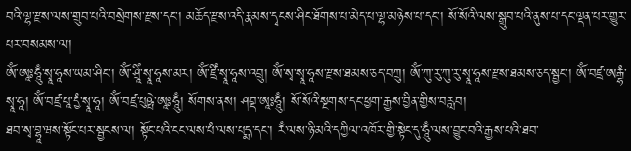བའི་ལྷ་རྫས་ལས་གྲུབ་པའི་བསྲེགས་རྫས་དང་། མཆོད་རྫས་འདི་རྣམས་དྭངས་ཤིང་ཐོགས་པ་མེད་པ་ལྷ་མཉེས་པ་དང་། སོ་སོའི་ལས་སྒྲུབ་པའི་ནུས་པ་དང་ལྡན་པར་གྱུར་པར་བསམས་ལ།
ཨོཾ་ཨཱཿཧཱུྃ་སྭཱ་ཧཱས་ཡམ་ཤིང་། ཨོཾ་ཤྲཱིཾ་སྭཱ་ཧཱས་མར། ཨོཾ་ཛྲིཾ་སྭཱ་ཧཱས་འབྲུ། ཨོཾ་སྭ་སྭཱ་ཧཱས་རྫས་ཐམས་ཅད་བཀྲུ། ཨོཾ་ཀུ་རུ་ཀུ་རུ་སྭཱ་ཧཱས་རྫས་ཐམས་ཅད་སྦྱང་། ཨོཾ་བཛྲ་ཨརྒྷཾ་སྭཱ་ཧཱ། ཨོཾ་བཛྲ་པཱ་དྱཾ་སྭཱ་ཧཱ། ཨོཾ་བཛྲ་པུཥྤེ་ཨཱཿཧཱུྃ། སོགས་ནས། ཤབྡ་ཨཱཿཧཱུྃ། སོ་སོའི་སྔགས་དང་ཕྱག་རྒྱས་བྱིན་གྱིས་བརླབ།
ཐབ་སྭ་བྷཱ་ཝས་སྟོང་པར་སྦྱངས་ལ། སྟོང་པའི་ངང་ལས་པཾ་ལས་པདྨ་དང་། རྃ་ལས་ཉི་མའི་དཀྱིལ་འཁོར་གྱི་སྟེང་དུ་ཧཱུྃ་ལས་བྱུང་བའི་རྒྱས་པའི་ཐབ་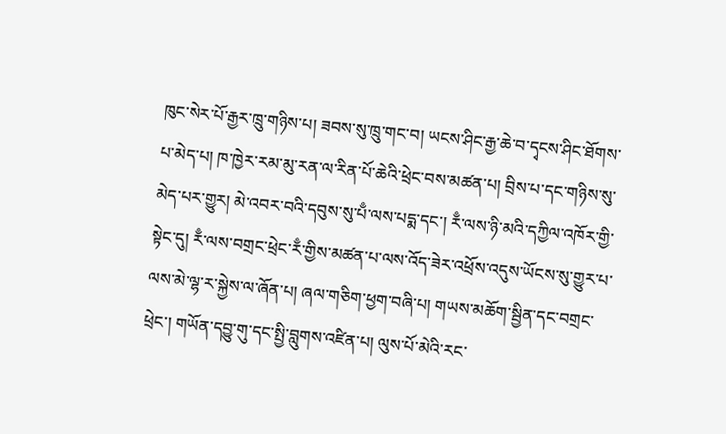ཁུང་སེར་པོ་རྒྱར་ཁྲུ་གཉིས་པ། ཟབས་སུ་ཁྲུ་གང་བ། ཡངས་ཤིང་རྒྱ་ཆེ་བ་དྭངས་ཤིང་ཐོགས་པ་མེད་པ། ཁ་ཁྱེར་རམ་མུ་རན་ལ་རིན་པོ་ཆེའི་ཕྲེང་བས་མཚན་པ། བྲིས་པ་དང་གཉིས་སུ་མེད་པར་གྱུར། མེ་འབར་བའི་དབུས་སུ་པྃ་ལས་པདྨ་དང་། རྃ་ལས་ཉི་མའི་དཀྱིལ་འཁོར་གྱི་སྟེང་དུ། རྃ་ལས་བགྲང་ཕྲེང་རྃ་གྱིས་མཚན་པ་ལས་འོད་ཟེར་འཕྲོས་འདུས་ཡོངས་སུ་གྱུར་པ་ལས་མེ་ལྷ་ར་སྐྱེས་ལ་ཞོན་པ། ཞལ་གཅིག་ཕྱག་བཞི་པ། གཡས་མཆོག་སྦྱིན་དང་བགྲང་ཕྲེང་། གཡོན་དབྱུ་གུ་དང་སྤྱི་བླུགས་འཛིན་པ། ལུས་པོ་མེའི་རང་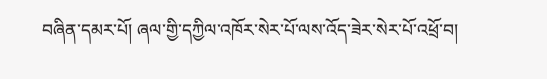བཞིན་དམར་པོ། ཞལ་གྱི་དཀྱིལ་འཁོར་སེར་པོ་ལས་འོད་ཟེར་སེར་པོ་འཕྲོ་བ།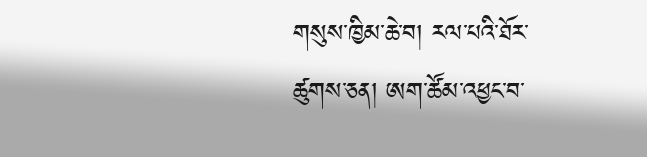གསུས་ཁྱིམ་ཆེ་བ། རལ་པའི་ཐོར་ཚུགས་ཅན། ཨག་ཚོམ་འཕྱང་བ་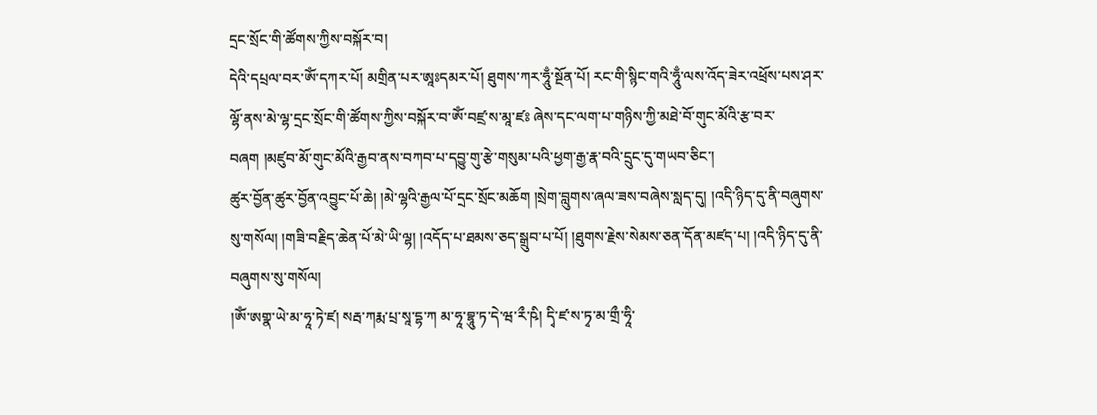དྲང་སྲོང་གི་ཚོགས་ཀྱིས་བསྐོར་བ།
དེའི་དཔྲལ་བར་ཨོཾ་དཀར་པོ། མགྲིན་པར་ཨཱཿདམར་པོ། ཐུགས་ཀར་ཧཱུྃ་སྔོན་པོ། རང་གི་སྙིང་གའི་ཧཱུྃ་ལས་འོད་ཟེར་འཕྲོས་པས་ཤར་ལྷོ་ནས་མེ་ལྷ་དྲང་སྲོང་གི་ཚོགས་ཀྱིས་བསྐོར་བ་ཨོཾ་བཛྲ་ས་མཱ་ཛཿ ཞེས་དང་ལག་པ་གཉིས་ཀྱི་མཐེ་བོ་གུང་མོའི་རྩ་བར་བཞག །མཛུབ་མོ་གུང་མོའི་རྒྱབ་ནས་བཀབ་པ་དབྱུ་གུ་རྩེ་གསུམ་པའི་ཕྱག་རྒྱ་རྣ་བའི་དྲུང་དུ་གཡབ་ཅིང་།
ཚུར་བྱོན་ཚུར་བྱོན་འབྱུང་པོ་ཆེ། །མེ་ལྷའི་རྒྱལ་པོ་དྲང་སྲོང་མཆོག །སྲེག་བླུགས་ཞལ་ཟས་བཞེས་སླད་དུ། །འདི་ཉིད་དུ་ནི་བཞུགས་སུ་གསོལ། །གཟི་བརྗིད་ཆེན་པོ་མེ་ཡི་ལྷ། །འདོད་པ་ཐམས་ཅད་སྒྲུབ་པ་པོ། །ཐུགས་རྗེས་སེམས་ཅན་དོན་མཛད་པ། །འདི་ཉིད་དུ་ནི་བཞུགས་སུ་གསོལ།
།ཨོཾ་ཨགྣ་ཡེ་མ་ཧཱ་ཏེ་ཛ། སརྦ་ཀརྨ་པྲ་སཱ་དྷ་ཀ མ་ཧཱ་བྷཱུ་ཏ་དེ་ཝ་རྀ་ཥི། དྭི་ཛ་ས་ཏྭ་མ་གྲྀ་ཧཱི་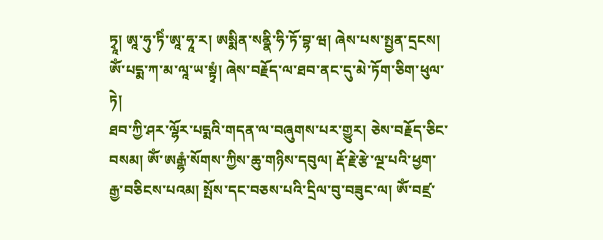ཏྭཱ། ཨཱ་ཧུ་ཏིཾ་ཨཱ་ཧཱ་ར། ཨསྨིན་སནྣི་ཧི་ཏོ་བྷ་ཝ། ཞེས་པས་སྤྱན་དྲངས། ཨོཾ་པདྨ་ཀ་མ་ལཱ་ཡ་སྟྭཾ། ཞེས་བརྗོད་ལ་ཐབ་ནང་དུ་མེ་ཏོག་ཅིག་ཕུལ་ཏེ།
ཐབ་ཀྱི་ཤར་ལྷོར་པདྨའི་གདན་ལ་བཞུགས་པར་གྱུར། ཅེས་བརྗོད་ཅིང་བསམ། ཨོཾ་ཨརྒྷཾ་སོགས་ཀྱིས་ཆུ་གཉིས་དབུལ། རྡོ་རྗེ་རྩེ་ལྔ་པའི་ཕྱག་རྒྱ་བཅིངས་པའམ། སྤོས་དང་བཅས་པའི་དྲིལ་བུ་བཟུང་ལ། ཨོཾ་བཛྲ་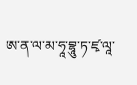ཨ་ན་ལ་མ་ཧཱ་བྷཱུ་ཏ་ཛྭ་ལཱ་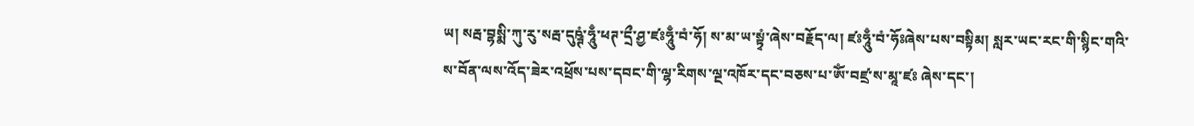ཡ། སརྦ་བྷསྨི་ཀུ་རུ་སརྦ་དུཥྚཾ་ཧཱུྃ་ཕཊ་དྲྀ་ཤྱ་ཛཿཧཱུྃ་བཾ་ཧོ། ས་མ་ཡ་སྟྭཾ་ཞེས་བརྗོད་ལ། ཛཿཧཱུྃ་བཾ་ཧོཿཞེས་པས་བསྟིམ། སླར་ཡང་རང་གི་སྙིང་གའི་ས་བོན་ལས་འོད་ཟེར་འཕྲོས་པས་དབང་གི་ལྷ་རིགས་ལྔ་འཁོར་དང་བཅས་པ་ཨོཾ་བཛྲ་ས་མཱ་ཛཿ ཞེས་དང་།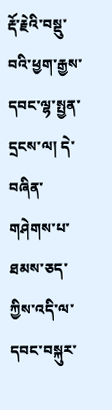རྡོ་རྗེའི་བསྡུ་བའི་ཕྱག་རྒྱས་དབང་ལྷ་སྤྱན་དྲངས་ལ། དེ་བཞིན་གཤེགས་པ་ཐམས་ཅད་ཀྱིས་འདི་ལ་དབང་བསྐུར་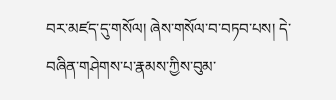བར་མཛད་དུ་གསོལ། ཞེས་གསོལ་བ་བཏབ་པས། དེ་བཞིན་གཤེགས་པ་རྣམས་ཀྱིས་བུམ་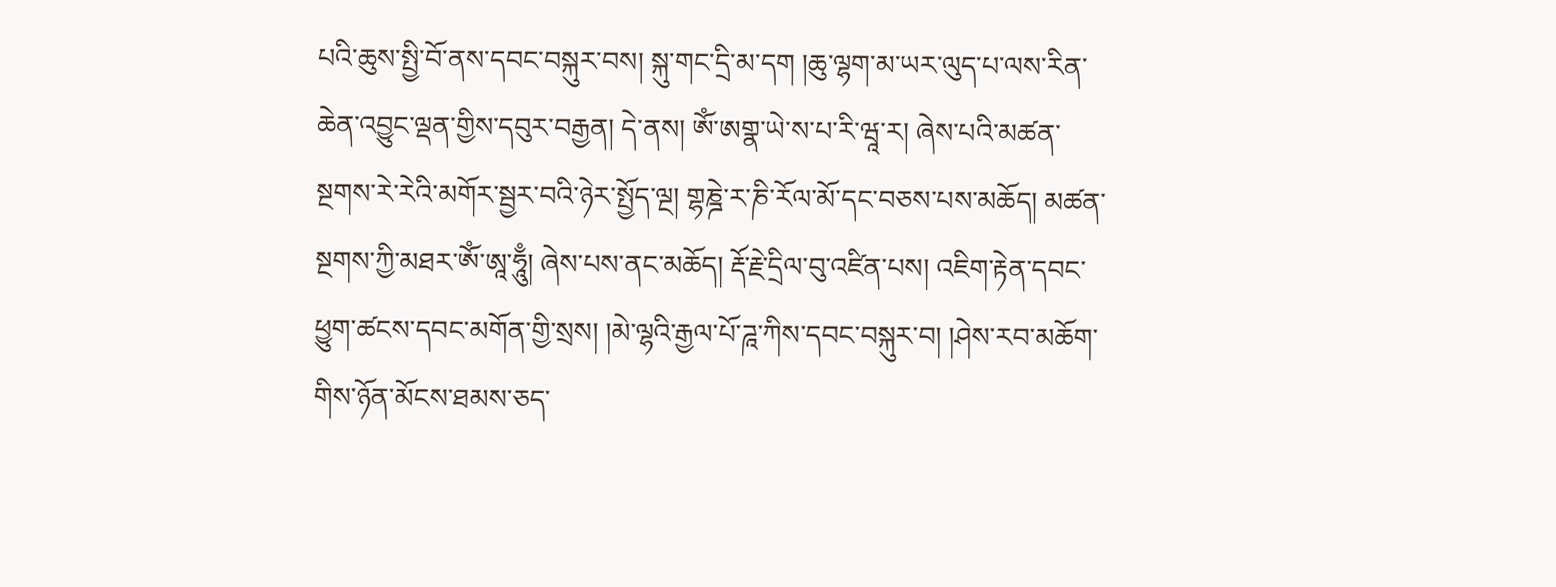པའི་ཆུས་སྤྱི་བོ་ནས་དབང་བསྐུར་བས། སྐུ་གང་དྲི་མ་དག །ཆུ་ལྷག་མ་ཡར་ལུད་པ་ལས་རིན་ཆེན་འབྱུང་ལྡན་གྱིས་དབུར་བརྒྱན། དེ་ནས། ཨོཾ་ཨགྣ་ཡེ་ས་པ་རི་ཝཱ་ར། ཞེས་པའི་མཚན་སྔགས་རེ་རེའི་མགོར་སྦྱར་བའི་ཉེར་སྤྱོད་ལྔ། གྷཎྜེ་ར་ཎི་རོལ་མོ་དང་བཅས་པས་མཆོད། མཚན་སྔགས་ཀྱི་མཐར་ཨོཾ་ཨཱ་ཧཱུྃ། ཞེས་པས་ནང་མཆོད། རྡོ་རྗེ་དྲིལ་བུ་འཛིན་པས། འཇིག་རྟེན་དབང་ཕྱུག་ཚངས་དབང་མགོན་གྱི་སྲས། །མེ་ལྷའི་རྒྱལ་པོ་ཌཱ་ཀིས་དབང་བསྐུར་བ། །ཤེས་རབ་མཆོག་གིས་ཉོན་མོངས་ཐམས་ཅད་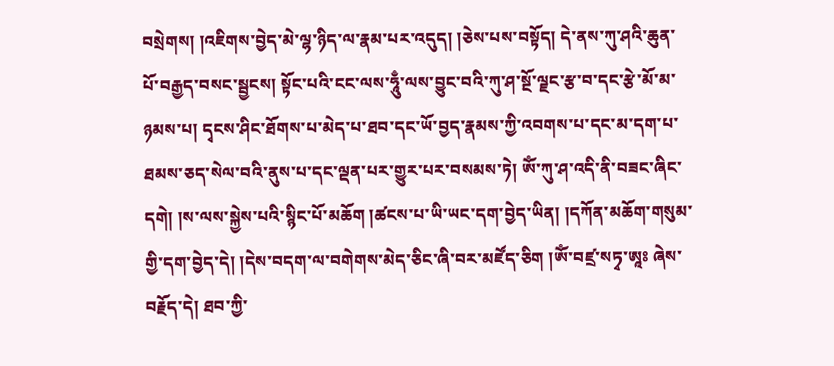བསྲེགས། །འཇིགས་བྱེད་མེ་ལྷ་ཉིད་ལ་རྣམ་པར་འདུད། །ཅེས་པས་བསྟོད། དེ་ནས་ཀུ་ཤའི་ཆུན་པོ་བརྒྱད་བསང་སྦྱངས། སྟོང་པའི་ངང་ལས་ཧཱུྃ་ལས་བྱུང་བའི་ཀུ་ཤ་སྔོ་ལྗང་རྩ་བ་དང་རྩེ་མོ་མ་ཉམས་པ། དྭངས་ཤིང་ཐོགས་པ་མེད་པ་ཐབ་དང་ཡོ་བྱད་རྣམས་ཀྱི་འབགས་པ་དང་མ་དག་པ་ཐམས་ཅད་སེལ་བའི་ནུས་པ་དང་ལྡན་པར་གྱུར་པར་བསམས་ཏེ། ཨོཾ་ཀུ་ཤ་འདི་ནི་བཟང་ཞིང་དགེ། །ས་ལས་སྐྱེས་པའི་སྙིང་པོ་མཆོག །ཚངས་པ་ཡི་ཡང་དག་བྱེད་ཡིན། །དཀོན་མཆོག་གསུམ་གྱི་དག་བྱེད་དེ། །དེས་བདག་ལ་བགེགས་མེད་ཅིང་ཞི་བར་མཛོད་ཅིག །ཨོཾ་བཛྲ་སཏྭ་ཨཱཿ ཞེས་བརྗོད་དེ། ཐབ་ཀྱི་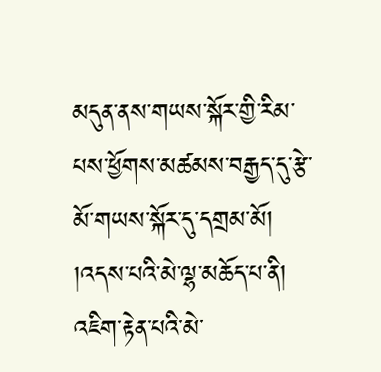མདུན་ནས་གཡས་སྐོར་གྱི་རིམ་པས་ཕྱོགས་མཚམས་བརྒྱད་དུ་རྩེ་མོ་གཡས་སྐོར་དུ་དགྲམ་མོ།
།འདས་པའི་མེ་ལྷ་མཆོད་པ་ནི། འཇིག་རྟེན་པའི་མེ་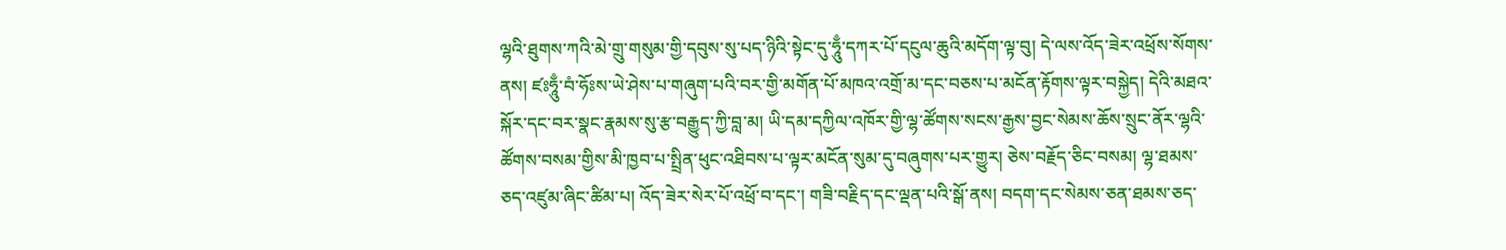ལྷའི་ཐུགས་ཀའི་མེ་གྲུ་གསུམ་གྱི་དབུས་སུ་པད་ཉིའི་སྟེང་དུ་ཧཱུྃ་དཀར་པོ་དངུལ་ཆུའི་མདོག་ལྟ་བུ། དེ་ལས་འོད་ཟེར་འཕྲོས་སོགས་ནས། ཛཿཧཱུྃ་བཾ་ཧོཿས་ཡེ་ཤེས་པ་གཞུག་པའི་བར་གྱི་མགོན་པོ་མཁའ་འགྲོ་མ་དང་བཅས་པ་མངོན་རྟོགས་ལྟར་བསྐྱེད། དེའི་མཐའ་སྐོར་དང་བར་སྣང་རྣམས་སུ་རྩ་བརྒྱུད་ཀྱི་བླ་མ། ཡི་དམ་དཀྱིལ་འཁོར་གྱི་ལྷ་ཚོགས་སངས་རྒྱས་བྱང་སེམས་ཆོས་སྲུང་ནོར་ལྷའི་ཚོགས་བསམ་གྱིས་མི་ཁྱབ་པ་སྤྲིན་ཕུང་འཐིབས་པ་ལྟར་མངོན་སུམ་དུ་བཞུགས་པར་གྱུར། ཅེས་བརྗོད་ཅིང་བསམ། ལྷ་ཐམས་ཅད་འཛུམ་ཞིང་ཚིམ་པ། འོད་ཟེར་སེར་པོ་འཕྲོ་བ་དང་། གཟི་བརྗིད་དང་ལྡན་པའི་སྒོ་ནས། བདག་དང་སེམས་ཅན་ཐམས་ཅད་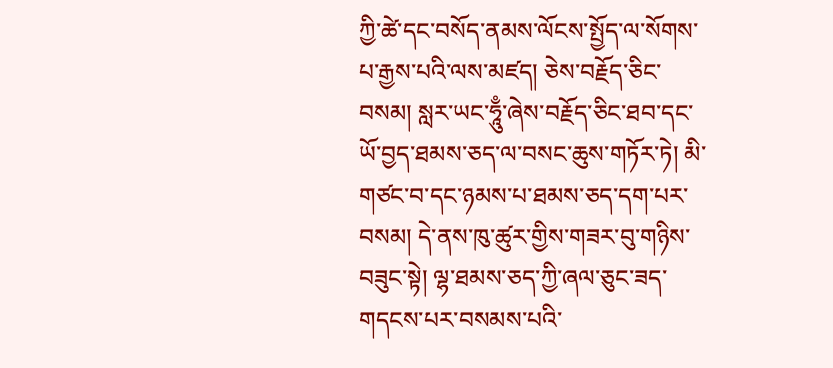ཀྱི་ཚེ་དང་བསོད་ནམས་ལོངས་སྤྱོད་ལ་སོགས་པ་རྒྱས་པའི་ལས་མཛད། ཅེས་བརྗོད་ཅིང་བསམ། སླར་ཡང་ཧཱུྃ་ཞེས་བརྗོད་ཅིང་ཐབ་དང་ཡོ་བྱད་ཐམས་ཅད་ལ་བསང་ཆུས་གཏོར་ཏེ། མི་གཙང་བ་དང་ཉམས་པ་ཐམས་ཅད་དག་པར་བསམ། དེ་ནས་ཁུ་ཚུར་གྱིས་གཟར་བུ་གཉིས་བཟུང་སྟེ། ལྷ་ཐམས་ཅད་ཀྱི་ཞལ་ཅུང་ཟད་གདངས་པར་བསམས་པའི་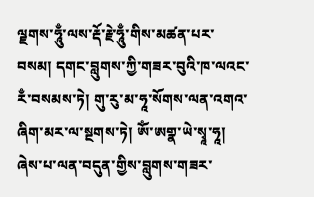ལྗགས་ཧཱུྃ་ལས་རྡོ་རྗེ་ཧཱུྃ་གིས་མཚན་པར་བསམ། དགང་བླུགས་ཀྱི་གཟར་བུའི་ཁ་ལའང་རྃ་བསམས་ཏེ། གུ་རུ་མ་ཧཱ་སོགས་ལན་འགའ་ཞིག་མར་ལ་སྔགས་ཏེ། ཨོཾ་ཨགྣ་ཡེ་སྭཱ་ཧཱ། ཞེས་པ་ལན་བདུན་གྱིས་བླུགས་གཟར་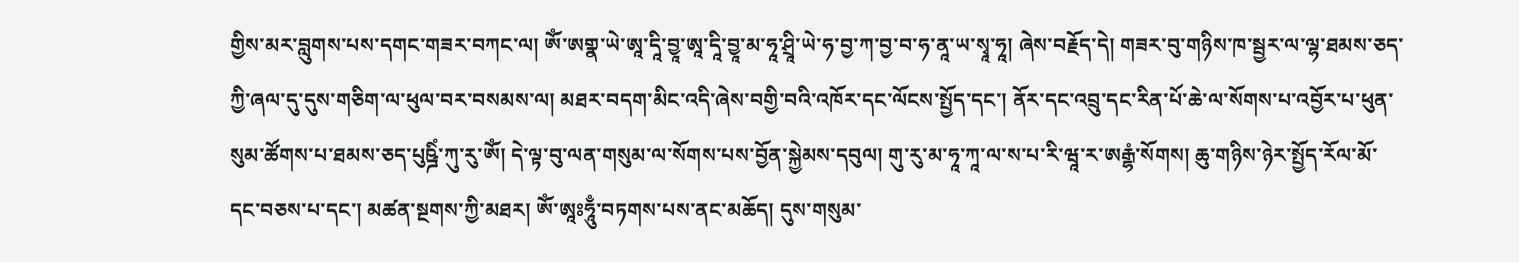གྱིས་མར་བླུགས་པས་དགང་གཟར་བཀང་ལ། ཨོཾ་ཨགྣ་ཡེ་ཨཱ་དཱི་བྱཱ་ཨཱ་དཱི་བྱཱ་མ་ཧཱ་ཤྲཱི་ཡེ་ཧ་བྱ་ཀ་བྱ་བ་ཧ་ནཱ་ཡ་སྭཱ་ཧཱ། ཞེས་བརྗོད་དེ། གཟར་བུ་གཉིས་ཁ་སྦྱར་ལ་ལྷ་ཐམས་ཅད་ཀྱི་ཞལ་དུ་དུས་གཅིག་ལ་ཕུལ་བར་བསམས་ལ། མཐར་བདག་མིང་འདི་ཞེས་བགྱི་བའི་འཁོར་དང་ལོངས་སྤྱོད་དང་། ནོར་དང་འབྲུ་དང་རིན་པོ་ཆེ་ལ་སོགས་པ་འབྱོར་པ་ཕུན་སུམ་ཚོགས་པ་ཐམས་ཅད་པུཥྜིཾ་ཀུ་རུ་ཨོཾ། དེ་ལྟ་བུ་ལན་གསུམ་ལ་སོགས་པས་བྱོན་སྐྱེམས་དབུལ། གུ་རུ་མ་ཧཱ་ཀཱ་ལ་ས་པ་རི་ཝཱ་ར་ཨརྒྷཾ་སོགས། ཆུ་གཉིས་ཉེར་སྤྱོད་རོལ་མོ་དང་བཅས་པ་དང་། མཚན་སྔགས་ཀྱི་མཐར། ཨོཾ་ཨཱཿཧཱུྃ་བཏགས་པས་ནང་མཆོད། དུས་གསུམ་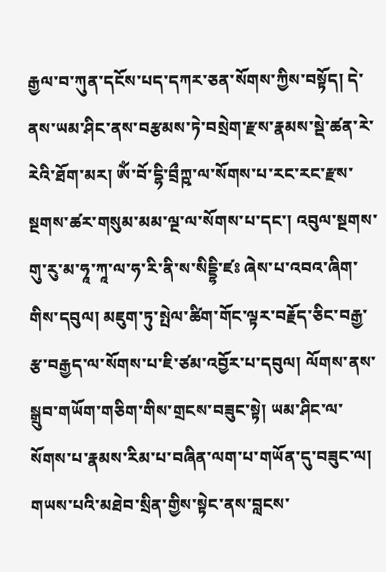རྒྱལ་བ་ཀུན་དངོས་པད་དཀར་ཅན་སོགས་ཀྱིས་བསྟོད། དེ་ནས་ཡམ་ཤིང་ནས་བརྩམས་ཏེ་བསྲེག་རྫས་རྣམས་སྡེ་ཚན་རེ་རེའི་ཐོག་མར། ཨོཾ་བོ་དྷི་བྲྀཀྵ་ལ་སོགས་པ་རང་རང་རྫས་སྔགས་ཚར་གསུམ་མམ་ལྔ་ལ་སོགས་པ་དང་། འབུལ་སྔགས་གུ་རུ་མ་ཧཱ་ཀཱ་ལ་ཧ་རི་ནི་ས་སིདྡྷི་ཛཿ ཞེས་པ་འབའ་ཞིག་གིས་དབུལ། མཇུག་ཏུ་སྤེལ་ཚིག་གོང་ལྟར་བརྗོད་ཅིང་བརྒྱ་རྩ་བརྒྱད་ལ་སོགས་པ་ཇི་ཙམ་འབྱོར་པ་དབུལ། ལོགས་ནས་སྒྲུབ་གཡོག་གཅིག་གིས་གྲངས་བཟུང་སྟེ། ཡམ་ཤིང་ལ་སོགས་པ་རྣམས་རིམ་པ་བཞིན་ལག་པ་གཡོན་དུ་བཟུང་ལ། གཡས་པའི་མཐེབ་སྲིན་གྱིས་སྟེང་ནས་བླངས་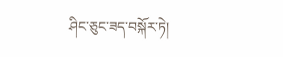ཤིང་ཅུང་ཟད་བསྐོར་ཏེ།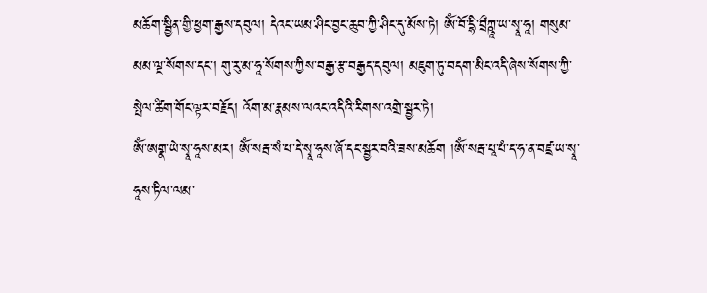མཆོག་སྦྱིན་གྱི་ཕྱག་རྒྱས་དབུལ། དེའང་ཡམ་ཤིང་བྱང་ཆུབ་ཀྱི་ཤིང་དུ་མོས་ཏེ། ཨོཾ་བོ་དྷི་བྲྀཀྵཱ་ཡ་སྭཱ་ཧཱ། གསུམ་མམ་ལྔ་སོགས་དང་། གུ་རུ་མ་ཧཱ་སོགས་ཀྱིས་བརྒྱ་རྩ་བརྒྱད་དབུལ། མཇུག་ཏུ་བདག་མིང་འདི་ཞེས་སོགས་ཀྱི་སྤེལ་ཚིག་གོང་ལྟར་བརྗོད། འོག་མ་རྣམས་ལའང་འདིའི་རིགས་འགྲེ་སྦྱར་ཏེ།
ཨོཾ་ཨགྣ་ཡེ་སྭཱ་ཧཱས་མར། ཨོཾ་སརྦ་སཾ་པ་དེ་སྭཱ་ཧཱས་ཞོ་དང་སྦྱར་བའི་ཟས་མཆོག །ཨོཾ་སརྦ་པཱ་པཾ་ད་ཧ་ན་བཛྲ་ཡ་སྭཱ་ཧཱས་ཏིལ་ལམ་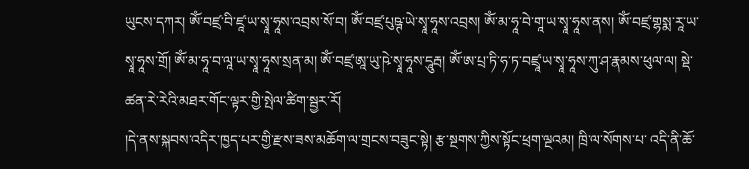ཡུངས་དཀར། ཨོཾ་བཛྲ་བི་ཛཱ་ཡ་སྭཱ་ཧཱས་འབྲས་སོ་བ། ཨོཾ་བཛྲ་པུཥྚ་ཡེ་སྭཱ་ཧཱས་འབྲས། ཨོཾ་མ་ཧཱ་བེ་གཱ་ཡ་སྭཱ་ཧཱས་ནས། ཨོཾ་བཛྲ་གྷསྨ་རཱ་ཡ་སྭཱ་ཧཱས་གྲོ། ཨོཾ་མ་ཧཱ་བ་ལཱ་ཡ་སྭཱ་ཧཱས་སྲན་མ། ཨོཾ་བཛྲ་ཨཱ་ཡུ་ཥེ་སྭཱ་ཧཱས་དཱུརྦ། ཨོཾ་ཨ་པྲ་ཏི་ཧ་ཏ་བཛྲཱ་ཡ་སྭཱ་ཧཱས་ཀུ་ཤ་རྣམས་ཕུལ་ལ། སྡེ་ཚན་རེ་རེའི་མཐར་གོང་ལྟར་གྱི་སྤེལ་ཚིག་སྦྱར་རོ།
།དེ་ནས་སྐབས་འདིར་ཁྱད་པར་གྱི་རྫས་ཟས་མཆོག་ལ་གྲངས་བཟུང་སྟེ། རྩ་སྔགས་ཀྱིས་སྟོང་ཕྲག་ལྔའམ། ཁྲི་ལ་སོགས་པ་ འདི་ནི་ཆོ་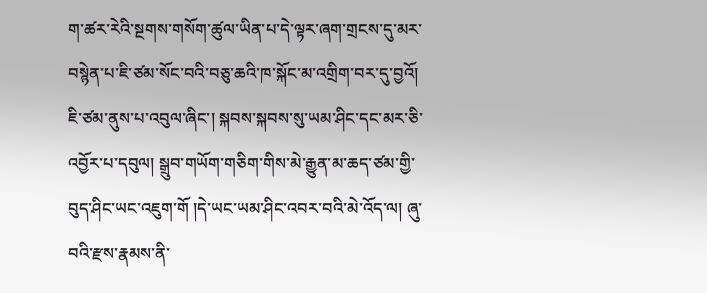ག་ཚར་རེའི་སྔགས་གསོག་ཚུལ་ཡིན་པ་དེ་ལྟར་ཞག་གྲངས་དུ་མར་བསྙེན་པ་ཇི་ཙམ་སོང་བའི་བཅུ་ཆའི་ཁ་སྐོང་མ་འགྲིག་བར་དུ་བྱའོ། ཇི་ཙམ་ནུས་པ་འབུལ་ཞིང་། སྐབས་སྐབས་སུ་ཡམ་ཤིང་དང་མར་ཅི་འབྱོར་པ་དབུལ། སྒྲུབ་གཡོག་གཅིག་གིས་མེ་རྒྱུན་མ་ཆད་ཙམ་གྱི་བུད་ཤིང་ཡང་འཇུག་གོ །དེ་ཡང་ཡམ་ཤིང་འབར་བའི་མེ་འོད་ལ། ཞུ་བའི་རྫས་རྣམས་ནི་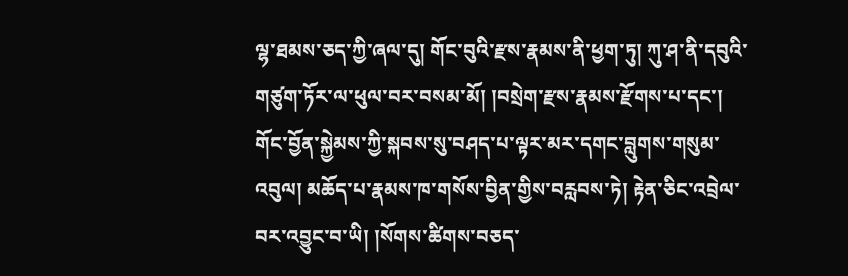ལྷ་ཐམས་ཅད་ཀྱི་ཞལ་དུ། གོང་བུའི་རྫས་རྣམས་ནི་ཕྱག་ཏུ། ཀུ་ཤ་ནི་དབུའི་གཙུག་ཏོར་ལ་ཕུལ་བར་བསམ་མོ། །བསྲེག་རྫས་རྣམས་རྫོགས་པ་དང་། གོང་བྱོན་སྐྱེམས་ཀྱི་སྐབས་སུ་བཤད་པ་ལྟར་མར་དགང་བླུགས་གསུམ་འབུལ། མཆོད་པ་རྣམས་ཁ་གསོས་བྱིན་གྱིས་བརླབས་ཏེ། རྟེན་ཅིང་འབྲེལ་བར་འབྱུང་བ་ཡི། །སོགས་ཚིགས་བཅད་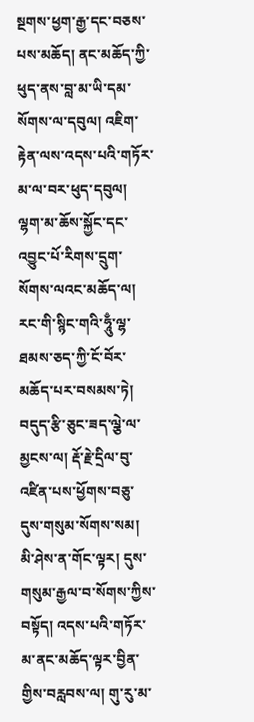སྔགས་ཕྱག་རྒྱ་དང་བཅས་པས་མཆོད། ནང་མཆོད་ཀྱི་ཕུད་ནས་བླ་མ་ཡི་དམ་སོགས་ལ་དབུལ། འཇིག་རྟེན་ལས་འདས་པའི་གཏོར་མ་ལ་བར་ཕུད་དབུལ། ལྷག་མ་ཆོས་སྐྱོང་དང་འབྱུང་པོ་རིགས་དྲུག་སོགས་ལའང་མཆོད་ལ། རང་གི་སྙིང་གའི་ཧཱུྃ་ལྷ་ཐམས་ཅད་ཀྱི་ངོ་བོར་མཆོད་པར་བསམས་ཏེ། བདུད་རྩི་ཅུང་ཟད་ལྕེ་ལ་མྱངས་ལ། རྡོ་རྗེ་དྲིལ་བུ་འཛིན་པས་ཕྱོགས་བཅུ་དུས་གསུམ་སོགས་སམ། མི་ཤེས་ན་གོང་ལྟར། དུས་གསུམ་རྒྱལ་བ་སོགས་ཀྱིས་བསྟོད། འདས་པའི་གཏོར་མ་ནང་མཆོད་ལྟར་བྱིན་གྱིས་བརླབས་ལ། གུ་རུ་མ་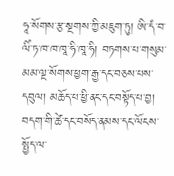ཧཱ་སོགས་རྩ་སྔགས་ཀྱི་མཇུག་ཏུ། ཨི་དཾ་བ་ལིཾ་ཏ་ཁ་ཁ་ཁཱ་ཧི་ཁཱ་ཧི། བཏགས་པ་གསུམ་མམ་ལྔ་སོགས་ཕྱག་རྒྱ་དང་བཅས་པས་དབུལ། མཆོད་པ་ཕྱི་ནང་དང་བསྟོད་པ་བྱ། བདག་གི་ཚེ་དང་བསོད་ནམས་དང་ལོངས་སྤྱོད་ལ་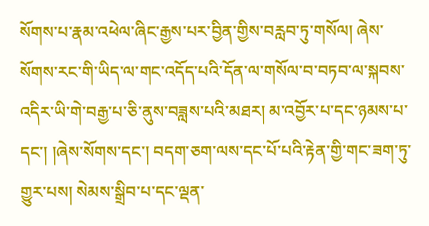སོགས་པ་རྣམ་འཕེལ་ཞིང་རྒྱས་པར་བྱིན་གྱིས་བརླབ་ཏུ་གསོལ། ཞེས་སོགས་རང་གི་ཡིད་ལ་གང་འདོད་པའི་དོན་ལ་གསོལ་བ་བཏབ་ལ་སྐབས་འདིར་ཡི་གེ་བརྒྱ་པ་ཅི་ནུས་བཟླས་པའི་མཐར། མ་འབྱོར་པ་དང་ཉམས་པ་དང་། །ཞེས་སོགས་དང་། བདག་ཅག་ལས་དང་པོ་པའི་རྟེན་གྱི་གང་ཟག་ཏུ་གྱུར་པས། སེམས་སྒྲིབ་པ་དང་ལྡན་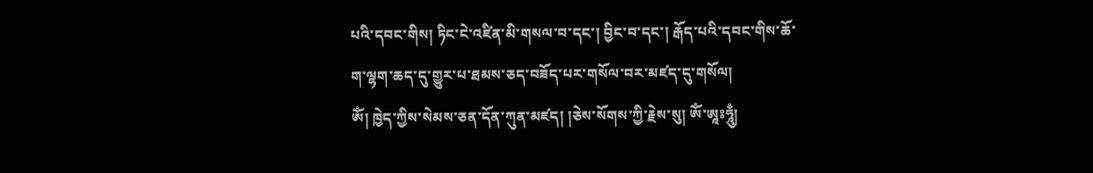པའི་དབང་གིས། ཏིང་ངེ་འཛིན་མི་གསལ་བ་དང་། བྱིང་བ་དང་། རྒོད་པའི་དབང་གིས་ཆོ་ག་ལྷག་ཆད་དུ་གྱུར་པ་ཐམས་ཅད་བཟོད་པར་གསོལ་བར་མཛད་དུ་གསོལ།
ཨོཾ། ཁྱེད་ཀྱིས་སེམས་ཅན་དོན་ཀུན་མཛད། །ཅེས་སོགས་ཀྱི་རྗེས་སུ། ཨོཾ་ཨཱཿཧཱུྃ།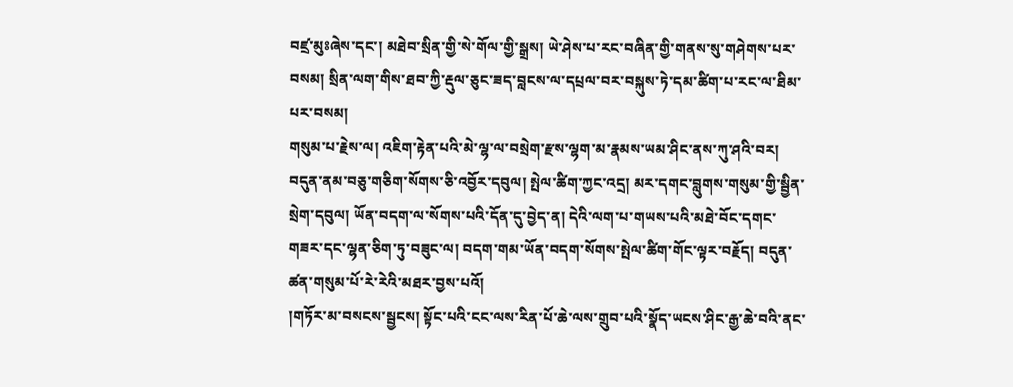བཛྲ་མུཿཞེས་དང་། མཐེབ་སྲིན་གྱི་སེ་གོལ་གྱི་སྒྲས། ཡེ་ཤེས་པ་རང་བཞིན་གྱི་གནས་སུ་གཤེགས་པར་བསམ། སྲིན་ལག་གིས་ཐབ་ཀྱི་རྡུལ་ཅུང་ཟད་བླངས་ལ་དཔྲལ་བར་བསྐུས་ཏེ་དམ་ཚིག་པ་རང་ལ་ཐིམ་པར་བསམ།
གསུམ་པ་རྗེས་ལ། འཇིག་རྟེན་པའི་མེ་ལྷ་ལ་བསྲེག་རྫས་ལྷག་མ་རྣམས་ཡམ་ཤིང་ནས་ཀུ་ཤའི་བར། བདུན་ནམ་བཅུ་གཅིག་སོགས་ཅི་འབྱོར་དབུལ། སྤེལ་ཚིག་ཀྱང་འདྲ། མར་དགང་བླུགས་གསུམ་གྱི་སྦྱིན་སྲེག་དབུལ། ཡོན་བདག་ལ་སོགས་པའི་དོན་དུ་བྱེད་ན། དེའི་ལག་པ་གཡས་པའི་མཐེ་བོང་དགང་གཟར་དང་ལྷན་ཅིག་ཏུ་བཟུང་ལ། བདག་གམ་ཡོན་བདག་སོགས་སྤེལ་ཚིག་གོང་ལྟར་བརྗོད། བདུན་ཚན་གསུམ་པོ་རེ་རེའི་མཐར་བྱས་པའོ།
།གཏོར་མ་བསངས་སྦྱངས། སྟོང་པའི་ངང་ལས་རིན་པོ་ཆེ་ལས་གྲུབ་པའི་སྣོད་ཡངས་ཤིང་རྒྱ་ཆེ་བའི་ནང་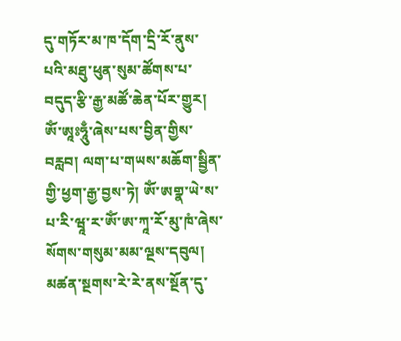དུ་གཏོར་མ་ཁ་དོག་དྲི་རོ་ནུས་པའི་མཐུ་ཕུན་སུམ་ཚོགས་པ་བདུད་རྩི་རྒྱ་མཚོ་ཆེན་པོར་གྱུར། ཨོཾ་ཨཱཿཧཱུྃ་ཞེས་པས་བྱིན་གྱིས་བརླབ། ལག་པ་གཡས་མཆོག་སྦྱིན་གྱི་ཕྱག་རྒྱ་བྱས་ཏེ། ཨོཾ་ཨགྣ་ཡེ་ས་པ་རི་ཝཱ་ར་ཨོཾ་ཨ་ཀཱ་རོ་མུ་ཁཾ་ཞེས་སོགས་གསུམ་མམ་ལྔས་དབུལ། མཚན་སྔགས་རེ་རེ་ནས་སྔོན་དུ་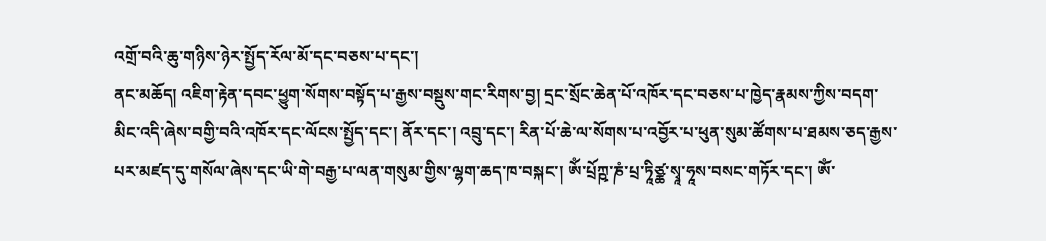འགྲོ་བའི་ཆུ་གཉིས་ཉེར་སྤྱོད་རོལ་མོ་དང་བཅས་པ་དང་།
ནང་མཆོད། འཇིག་རྟེན་དབང་ཕྱུག་སོགས་བསྟོད་པ་རྒྱས་བསྡུས་གང་རིགས་བྱ། དྲང་སྲོང་ཆེན་པོ་འཁོར་དང་བཅས་པ་ཁྱེད་རྣམས་ཀྱིས་བདག་མིང་འདི་ཞེས་བགྱི་བའི་འཁོར་དང་ལོངས་སྤྱོད་དང་། ནོར་དང་། འབྲུ་དང་། རིན་པོ་ཆེ་ལ་སོགས་པ་འབྱོར་པ་ཕུན་སུམ་ཚོགས་པ་ཐམས་ཅད་རྒྱས་པར་མཛད་དུ་གསོལ་ཞེས་དང་ཡི་གེ་བརྒྱ་པ་ལན་གསུམ་གྱིས་ལྷག་ཆད་ཁ་བསྐང་། ཨོཾ་པྲོཀྵ་ཎཾ་པྲ་ཏཱིཙྪ་སྭཱ་ཧཱས་བསང་གཏོར་དང་། ཨོཾ་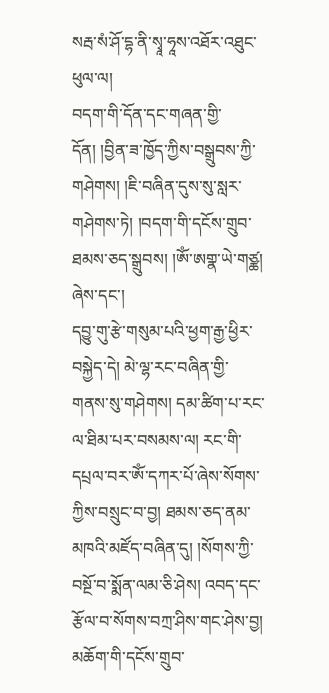སརྦ་སཾ་ཤོ་དྷ་ནི་སྭཱ་ཧཱས་འཐོར་འཐུང་ཕུལ་ལ།
བདག་གི་དོན་དང་གཞན་གྱི་དོན། །བྱིན་ཟ་ཁྱོད་ཀྱིས་བསྒྲུབས་ཀྱི་གཤེགས། །ཇི་བཞིན་དུས་སུ་སླར་གཤེགས་ཏེ། །བདག་གི་དངོས་གྲུབ་ཐམས་ཅད་སྒྲུབས། །ཨོཾ་ཨགྣ་ཡེ་གཙྪ། ཞེས་དང་།
དབྱུ་གུ་རྩེ་གསུམ་པའི་ཕྱག་རྒྱ་ཕྱིར་བསྐྱེད་དེ། མེ་ལྷ་རང་བཞིན་གྱི་གནས་སུ་གཤེགས། དམ་ཚིག་པ་རང་ལ་ཐིམ་པར་བསམས་ལ། རང་གི་དཔྲལ་བར་ཨོཾ་དཀར་པོ་ཞེས་སོགས་ཀྱིས་བསྲུང་བ་བྱ། ཐམས་ཅད་ནམ་མཁའི་མཛོད་བཞིན་དུ། །སོགས་ཀྱི་བསྔོ་བ་སྨོན་ལམ་ཅི་ཤེས། འབད་དང་རྩོལ་བ་སོགས་བཀྲ་ཤིས་གང་ཤེས་བྱ། མཆོག་གི་དངོས་གྲུབ་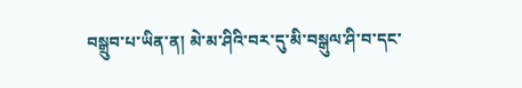བསྒྲུབ་པ་ཡིན་ན། མེ་མ་ཤིའི་བར་དུ་མི་བསྒུལ་ཤི་བ་དང་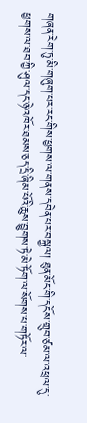གཞན་རེག་ཏུ་མི་གཞུག་པར་རང་གིས་ཕྱགས་ལ་གནས་དབེན་པར་བསྐྱལ། ཐུན་མོང་གི་དངོས་གྲུབ་ཙམ་ལ་འཕྲལ་དུ་ཕྱགས་ལ་ཐབ་ཀྱི་ཤུལ་དང་ཉེ་འཁོར་ཐམས་ཅད་དྲི་ཞིམ་པོའི་ཆུས་བྱུགས་ཏེ་མེ་ཏོག་ལ་སོགས་པ་གཏོར་ལ་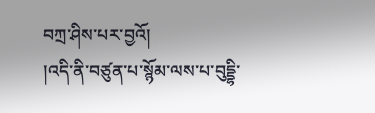བཀྲ་ཤིས་པར་བྱའོ།
།འདི་ནི་བཙུན་པ་སྙོམ་ལས་པ་བུདྡྷི་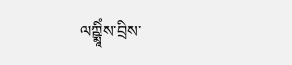ལཀྵྨཱིཾས་བྲིས་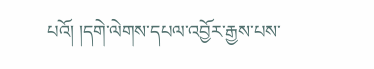པའོ། །དགེ་ལེགས་དཔལ་འབྱོར་རྒྱས་པས་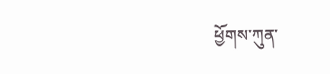ཕྱོགས་ཀུན་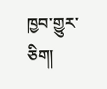ཁྱབ་གྱུར་ཅིག།